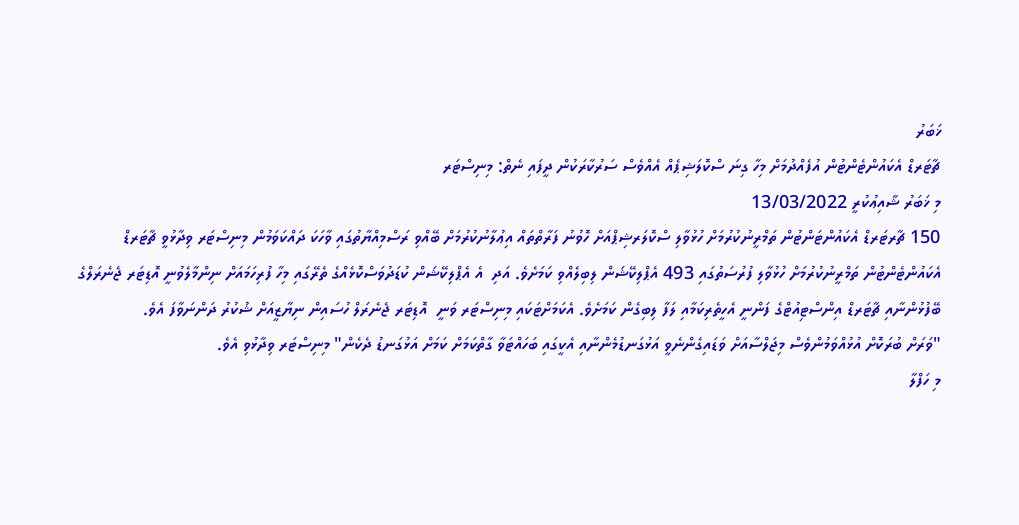ޚަބަރު
ޗާޓަރޑް އެކައުންޓެންޓުން އުފެއްދުމަށް މިހާ ގިނަ ސްކޮލަޝިޕެއް އެއްވެސް ސަރުކާރަކުން ދީފައި ނެތް: މިނިސްޓަރ
މި ޚަބަރު ޝާއިޢުކުރީ 13/03/2022
150 ޗާރޓަރޑް އެކައުންޓަންޓުން ތަމްރީނުކުރުމަށް ހުޅުވާލި ސްކޮލަރޝިޕްއަށް ހޮވުނު ފަރާތްތައް އިޢުލާނުކުރުމަށް ބޭއްވި ރަސްމިއްޔާތުގައި ވާހަކަ ދައްކަވަމުން މިނިސްޓަރ ވިދާޅުވީ ޗާޓަރޑް އެކައުންޓެންޓުން ތަމްރީނުކުރުމަށް ހުޅުވާލި ފުރުސަތުގައި 493 އެޕްލިކޭޝަން ލިބިލެއްވި ކަމަށެވެ. އަދި  އެ އެޕްލިކޭޝަން ކުޑަދުވަސްކޮޅެއްގެ ތެރޭގައި މިހާ ފުރިހަމައަށް ނިންމާލެވުނީ އޮޑިޓަރ ޖެނެރަލްގެ ބޭފުޅުންނާއި ޗާޓަރޑް އިންސްޓިއުޓްގެ ފަންނީ އެހީތެރިކަމާއި ލަފާ ލިބިގެން ކަމަށެވެ. އެކަމަށްޓަކައި މިނިސްޓަރ ވަނީ  އޮޑިޓަރ ޖެނެރަލް ހުސައިން ނިޔާޒީއަށް ޝުކުރު ދަންނަވާފަ އެވެ.
"ވަރަށް ބުރަކޮށް އުޅުއްވަމުންވެސް މިޖަލްސާއަށް ވަޑައިގެންނެވީ އަޅުގަނޑުމެންނާއި އެކީގައި ބަހައްޓަވާ ގާތްކަމަށް ކަމަށް އަޅުގަނޑު ދެކެން" މިނިސްޓަރ ވިދާޅުވި އެވެ.
މި ހަފްލާ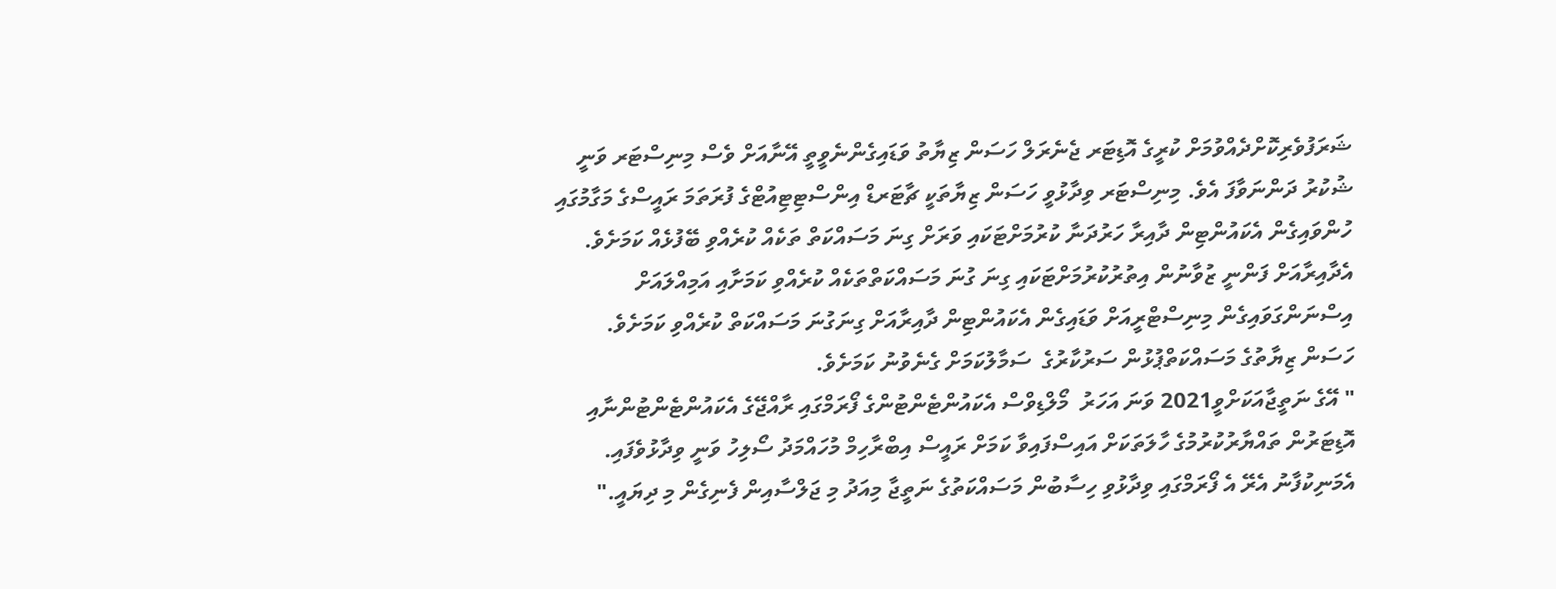ޝަރަފުވެރިކޮށްދެއްވުމަށް ކުރީގެ އޮޑިޓަރ ޖެނެރަލް ހަސަން ޒިޔާތު ވަޑައިގެންނެވީތީ އޭނާއަށް ވެސް މިނިސްޓަރ ވަނީ ޝުކުރު ދަންނަވާފަ އެވެ. މިނިސްޓަރ ވިދާޅުވީ ހަސަން ޒިޔާތަކީ ޗާޓަރޑް އިންސްޓިޓިއުޓްގެ ފުރަތަމަ ރައީސްގެ މަގާމުގައި ހުންވައިގެން އެކައުންޓިން ދާއިރާ ހަރުދަނާ ކުރުމަށްޓަކައި ވަރަށް ގިނަ މަސައްކަތް ތަކެއް ކުރެއްވި ބޭފުޅެއް ކަމަށެވެ.  އެދާއިރާއަށް ފަންނީ ޒުވާނުން އިތުރުކުރުމަށްޓަކައި ގިނަ ގުނަ މަސައްކަތްތަކެއް ކުރެއްވި ކަމަށާއި އަމިއްލައަށް އިސްނަންގަވައިގެން މިނިސްޓްރީއަށް ވަޑައިގެން އެކައުންޓިން ދާއިރާއަށް ގިނަގުނަ މަސައްކަތް ކުރެއްވި ކަމަށެވެ.
ހަސަން ޒިޔާތުގެ މަސައްކަތްޕުޅުން ސަރުކާރުގެ  ސަމާލުކަމަށް ގެނެވުނު ކަމަށެވެ.
" އޭގެ ނަތީޖާއަކަށްވީ2021 ވަނަ އަހަރު  މޯލްޑިވްސް އެކައުންޓެންޓުންގެ ފޯރަމްގައި ރާއްޖޭގެ އެކައުންޓެންޓުންނާއި އޮޑިޓަރުން ތައްޔާރުކުރުމުގެ ހާލަތަކަށް އައިސްފައިވާ ކަމަށް ރައީސް އިބްރާހިމް މުހައްމަދު ސޯލިހު ވަނީ ވިދާޅުވެފައި.
އެމަނިކުފާނު އެރޭ އެ ފޯރަމްގައި ވިދާޅުވި ހިސާބުން މަސައްކަތުގެ ނަތީޖާ މިއަދު މި ޖަލްސާއިން ފެނިގެން މި ދިޔައީ."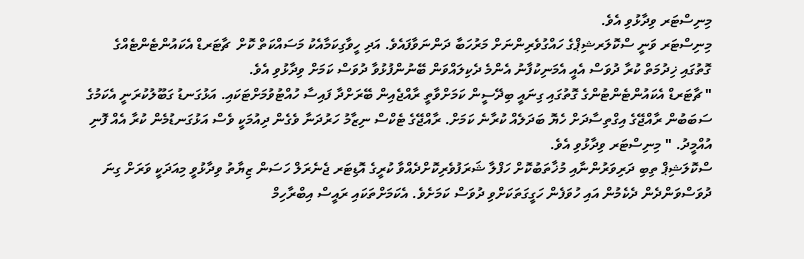މިނިސްޓަރ ވިދާޅުވި އެވެ.
މިނިސްޓަރ ވަނީ ސްކޮލަރޝިޕްގެ ހައްގުވެރިންނަށް މަރުހަބާ ދަންނަވާފައެވެ. އަދި ހީވާގިކަމާއެކު މަސައްކަތް ކޮށް  ޗާޓަރޑް އެކައުންޓެންޓެއްގެ ގޮތުގައި ޚިދުމަތް ކުރާ ދުވަސް އެއީ އެމަނިކުފާނު އެންމެ ދެކިލައްވަން ބޭނުންފުޅުވާ ދުވަސް ކަމަށް ވިދާޅުވި އެވެ.
" ޗާޓަރޑް އެކައުންޓެންޓުންގެ ގޮތުގައި ގިނައީ ބިދޭސީން ކަމަށްވާތީ ރާއްޖެއިން ބޭރަށްދާ ފައިސާ ހުއްޓުވުމަށްޓަކައި. އަޅުގަނޑު ގަބޫލުކުރަނީ އެކަމުގެ ސަބަބުން ރާއްޖޭގެ އިގްތިސާދަށް ހެޔޮ ބަދަލެއް ކުރާނެ ކަމަށް. ރާއްޖޭގެ ޓެކްސް ނިޒާމު ހަރުދަނާ ވެގެން ދިއުމަކީ ވެސް އަޅުގަނޑުމެން ކުރާ އެއް ފޮނި އުއްމީދު. " މިނިސްޓަރ ވިދާޅުވި އެވެ.
ސްކޮލަޝިޕް ތިބި ދަރިވަރުންނާއި މުޚާތަބުކޮށް ހަފްލާ ޝަރަފުވެރިކޮށްދެއްވާ ކުރީގެ އޮޑިޓަރ ޖެނެރަލް ހަސަން ޒިޔާތު ވިދާޅުވީ މިއަދަކީ ވަރަށް ގިނަ ދުވަސްވަންދެން ދެކެމުން އައި ހުވަފެން ހަގީގަތަކަށްވި ދުވަސް ކަމަށެވެ. އެކަމަށްތަކައި ރައީސް އިބްރާހިމް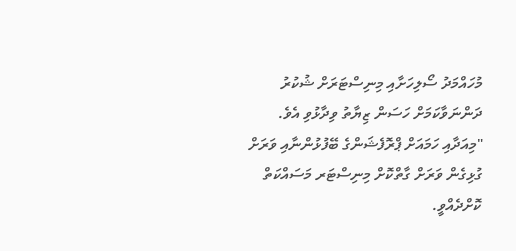މުހައްމަދު ސޯލިހަށާއި މިނިސްޓަރަށް ޝުކުރު ދަންނަވާކަމަށް ހަސަން ޒިޔާތު ވިދާޅުވި އެވެ.
"މިއަދާއި ހަމައަށް ޕްރޮފެޝަންގެ ބޭފުޅުންނާއި ވަރަށް ގުޅިގެން ވަރަށް ގާތްކޮށް މިނިސްޓަރ މަސައްކަތް ކޮށްދެއްވީ.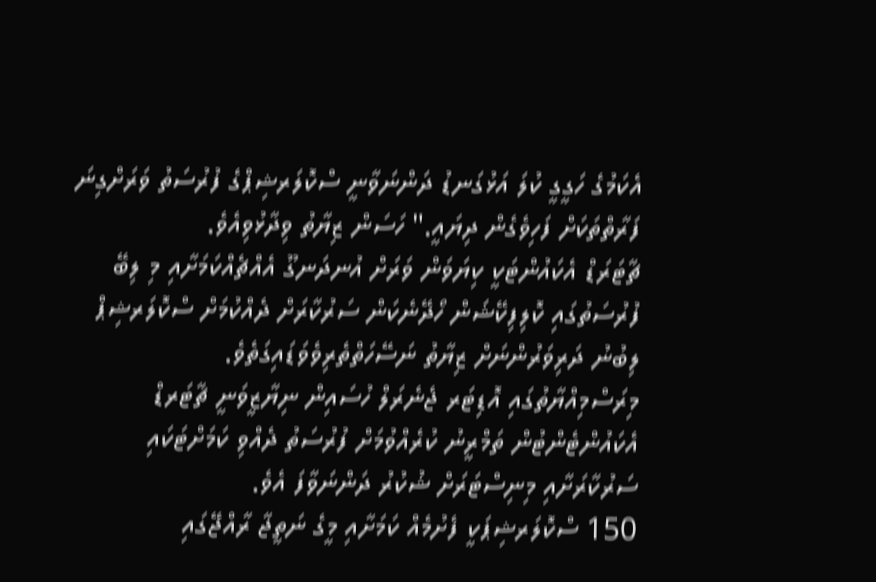އެކަމުގެ ހަގީގީ ކުލަ އަޅުގަނޑު ދަންނަވާނީ ސްކޮލަރޝިޕްގެ ފުރުސަތު ވަރަށްގިނަ ފަރާތްތަކަށް ފަހިވެގެން ދިޔައީ." ހަސަން ޒިޔާތު ވިދާޅުވިއެވެ.
ޗާޓަރަޑް އެކައުންޓަކީ ކިޔަވަން ވަރަށް އުނދަނގޫ އެއްޗެއްކަމަށާއި މި ލިބޭ ފުރުސަތުގައި ކޮލިފިކޭޝަން ހޯދޭނެކަން ސަރުކާރަށް ދެއްކުމަށް ސްކޮލަރޝިޕް ލިބުނު ދަރިވަރުންނަށް ޒިޔާތު ނަސޭހަތްތެރިވެވަޑައިގަތެވެ.
މިރަސްމިއްޔާތުގައި އޮޑިޓަރ ޖެނެރަލް ހުސައިން ނިޔާޒީވަނީ ޗާޓަރޑް އެކައުންޓެންޓުން ތަމްރީނު ކުރެއްވުމަށް ފުރުސަތު ދެއްވި ކަމަށްޓަކައި ސަރުކާރަށާއި މިނިސްޓަރަށް ޝުކުރު ދަންނަވާފަ އެވެ.
150 ސްކޮލަރޝިޕަކީ ފެށުމެއް ކަމަށާއި މީގެ ނަތީޖާ ރާއްޖޭގައި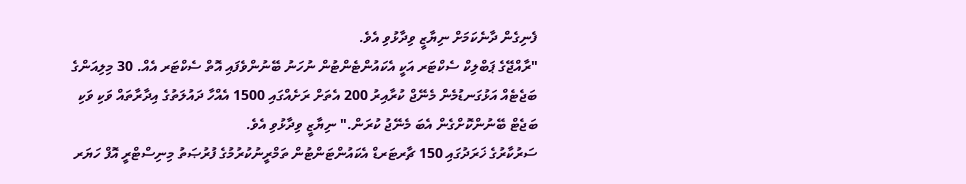ފެނިގެން ދާނެކަމަށް ނިޔާޒީ ވިދާޅުވި އެވެ.
"ރާއްޖޭގެ ޕަބްލިކް ސެކްޓަރ އަކީ އެކައުންޓެންޓުން ނުހަނު ބޭނުންވެފައި އޮތް ސެކްޓަރ އެއް. 30 މިލިއަންގެ ބަޖެޓެއް އަޅުގަނޑުމެން މެނޭޖް ކުރާއިރު 200 އެތަށް ރަށެއްގައި 1500 އެއްހާ ދައުލަތުގެ އިދާރާތައް ވަކި ވަކި ބަޖެޓް ބޭނުންކޮށްގެން އެބަ މެނޭޖު ކުރަން." ނިޔާޒީ ވިދާޅުވި އެވެ.
ސަރުކާރުގެ ޚަރަދުގައި 150 ޗާރޓަރޑް އެކައުންޓަންޓުން ތަމްރީނުކުރުމުގެ ފުރުޞަތު މިނިސްޓްރީ އޮފް ހަޔަރ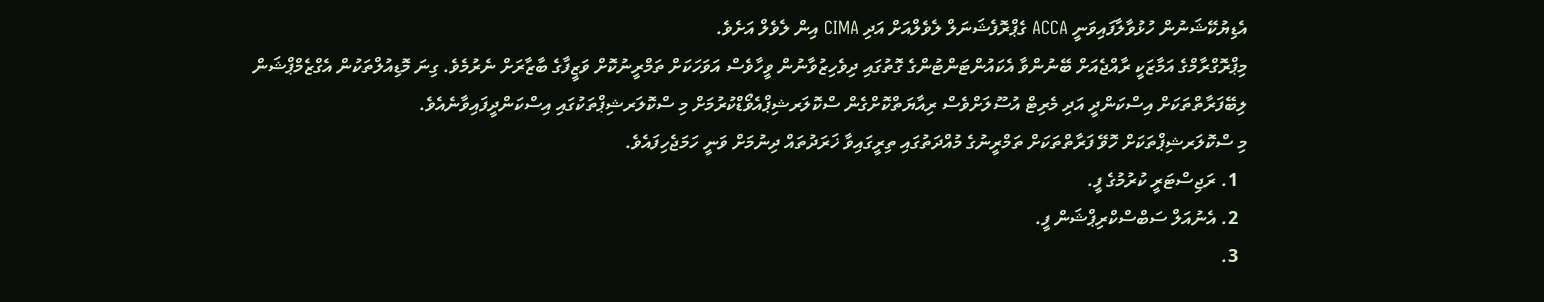އެޑިޔުކޭޝަނުން ހުޅުވާލާފައިވަނީ ACCA ގެޕްރޮފެޝަނަލް ލެވެލްއަށް އަދި CIMA އިން ލެވެލް އަށެވެ.
މިޕްރޮގްރާމްގެ އަމާޒަކީ ރާއްޖެއަށް ބޭނުންވާ އެކައުންޓަންޓުންގެ ގޮތުގައި ދިވެހިޒުވާނުން ވީހާވެސް އަވަހަކަށް ތަމްރީނުކޮށް ވަޒީފާގެ ބާޒާރަށް ނެރުމެވެ. ގިނަ މޮޑިއުލްތަކުން އެގްޒެމްޕްޝަން ލިބޭފަރާތްތަކަށް އިސްކަންދީ އަދި މެރިޓް އުސޫލަށްވެސް ރިއާޔަތްކޮށްގެން ސްކޮލަރޝިޕްއެވޯޑްކުރުމަށް މި ސްކޮލަރޝިޕްތަކުގައި އިސްކަންދީފައިވާނެއެވެ.
މި ސްކޮލަރޝިޕްތަކަށް ހޮވޭ ފަރާތްތަކަށް ތަމްރީނުގެ މުއްދަތުގައި ތިރީގައިވާ ޚަރަދުތައް ދިނުމަށް ވަނީ ހަމަޖެހިފައެވެ.
  1. ރަޖިސްޓަރީ ކުރުމުގެ ފީ.
  2. އެނުއަލް ސަބްސްކްރިޕްޝަން ފީ.
  3.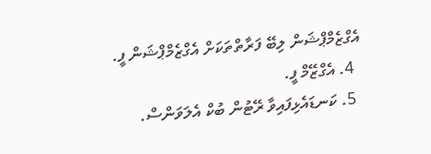އެގްޒެމްޕްޝަން ލިބޭ ފަރާތްތަކަށް އެގްޒެމްޕްޝަން ފީ.
  4. އެގްޒޭމް ފީ.
  5. ކަނޑައެޅިފައިވާ ރޭޓުން ބުކް އެލަވަންސް.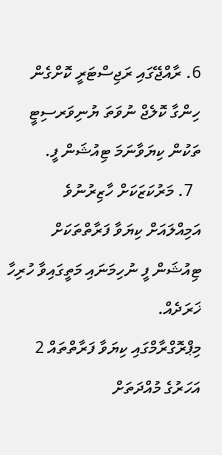6. ރާއްޖޭގައި ރަޖިސްޓަރީ ކޮށްގެން ހިންގާ ކޮލެޖް ނުވަތަ ޔުނިވަރސިޓީ ތަކުން ކިޔަވާނަމަ ޓިއުޝަން ފީ.
  7. މަރުކަޒަކަށް ހާޒިރުނުވެ އަމިއްލައަށް ކިޔަވާ ފަރާތްތަކަށް ޓިއުޝަން ފީ ނުހިމަނައި މަތީގައިވާ ހުރިހާ ޚަރަދެއް.
މިޕްރޮގްރާމްގައި ކިޔަވާ ފަރާތްތައް 2 އަހަރުގެ މުއްދަތަށް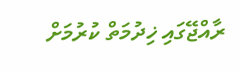ރާއްޖޭގައި ޚިދުމަތް ކުރުމަށް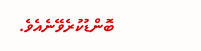ބޮންޑުކުރެވޭނެއެވެ.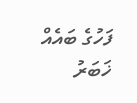ފަހުގެ ބައެއް ޚަބަރު